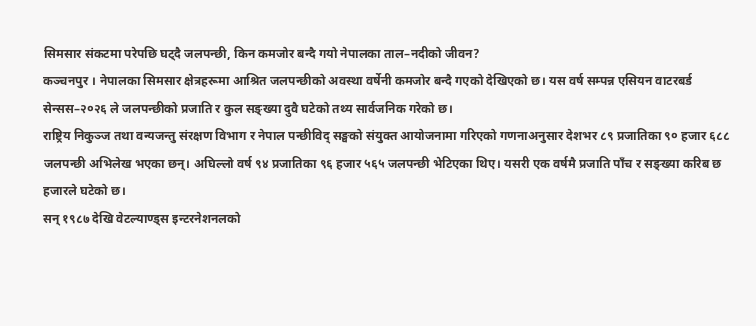सिमसार संकटमा परेपछि घट्दै जलपन्छी, किन कमजोर बन्दै गयो नेपालका ताल–नदीको जीवन?
कञ्चनपुर । नेपालका सिमसार क्षेत्रहरूमा आश्रित जलपन्छीको अवस्था वर्षेनी कमजोर बन्दै गएको देखिएको छ। यस वर्ष सम्पन्न एसियन वाटरबर्ड सेन्सस–२०२६ ले जलपन्छीको प्रजाति र कुल सङ्ख्या दुवै घटेको तथ्य सार्वजनिक गरेको छ।
राष्ट्रिय निकुञ्ज तथा वन्यजन्तु संरक्षण विभाग र नेपाल पन्छीविद् सङ्घको संयुक्त आयोजनामा गरिएको गणनाअनुसार देशभर ८९ प्रजातिका ९० हजार ६८८ जलपन्छी अभिलेख भएका छन्। अघिल्लो वर्ष ९४ प्रजातिका ९६ हजार ५६५ जलपन्छी भेटिएका थिए। यसरी एक वर्षमै प्रजाति पाँच र सङ्ख्या करिब छ हजारले घटेको छ।
सन् १९८७ देखि वेटल्याण्ड्स इन्टरनेशनलको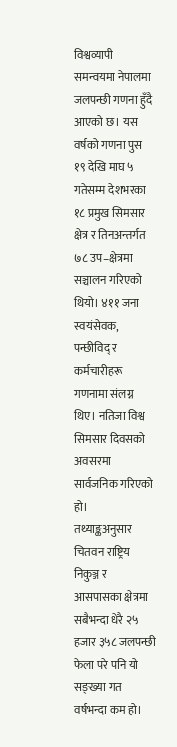विश्वव्यापी समन्वयमा नेपालमा जलपन्छी गणना हुँदै आएको छ। यस वर्षको गणना पुस १९ देखि माघ ५ गतेसम्म देशभरका १८ प्रमुख सिमसार क्षेत्र र तिनअन्तर्गत ७८ उप–क्षेत्रमा सञ्चालन गरिएको थियो। ४११ जना स्वयंसेवक, पन्छीविद् र कर्मचारीहरू गणनामा संलग्न थिए। नतिजा विश्व सिमसार दिवसको अवसरमा सार्वजनिक गरिएको हो।
तथ्याङ्कअनुसार चितवन राष्ट्रिय निकुञ्ज र आसपासका क्षेत्रमा सबैभन्दा धेरै २५ हजार ३५८ जलपन्छी फेला परे पनि यो सङ्ख्या गत वर्षभन्दा कम हो।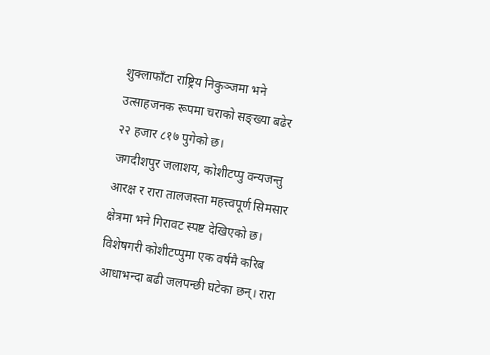शुक्लाफाँटा राष्ट्रिय निकुञ्जमा भने उत्साहजनक रूपमा चराको सङ्ख्या बढेर २२ हजार ८१७ पुगेको छ।
जगदीशपुर जलाशय, कोशीटप्पु वन्यजन्तु आरक्ष र रारा तालजस्ता महत्त्वपूर्ण सिमसार क्षेत्रमा भने गिरावट स्पष्ट देखिएको छ। विशेषगरी कोशीटप्पुमा एक वर्षमै करिब आधाभन्दा बढी जलपन्छी घटेका छन्। रारा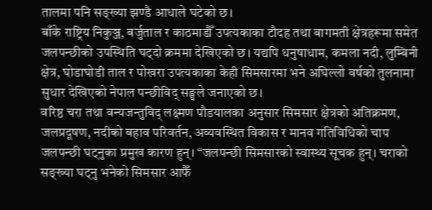तालमा पनि सङ्ख्या झण्डै आधाले घटेको छ।
बाँके राष्ट्रिय निकुञ्ज, बर्जुताल र काठमाडौँ उपत्यकाका टौदह तथा बागमती क्षेत्रहरूमा समेत जलपन्छीको उपस्थिति घट्दो क्रममा देखिएको छ। यद्यपि धनुषाधाम, कमला नदी, लुम्बिनी क्षेत्र, घोडाघोडी ताल र पोखरा उपत्यकाका केही सिमसारमा भने अघिल्लो वर्षको तुलनामा सुधार देखिएको नेपाल पन्छीविद् सङ्घले जनाएको छ।
वरिष्ठ चरा तथा वन्यजन्तुविद् लक्ष्मण पौडयालका अनुसार सिमसार क्षेत्रको अतिक्रमण, जलप्रदूषण, नदीको बहाव परिवर्तन, अव्यवस्थित विकास र मानव गतिविधिको चाप जलपन्छी घट्नुका प्रमुख कारण हुन्। “जलपन्छी सिमसारको स्वास्थ्य सूचक हुन्। चराको सङ्ख्या घट्नु भनेको सिमसार आफैँ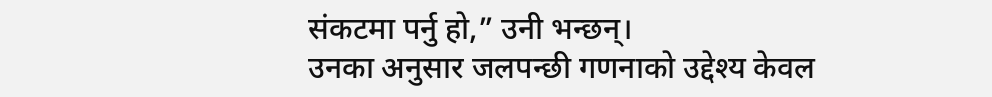संकटमा पर्नु हो,” उनी भन्छन्।
उनका अनुसार जलपन्छी गणनाको उद्देश्य केवल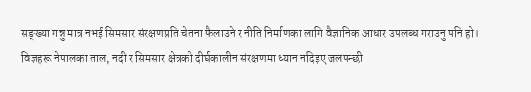सङ्ख्या गन्नु मात्र नभई सिमसार संरक्षणप्रति चेतना फैलाउने र नीति निर्माणका लागि वैज्ञानिक आधार उपलब्ध गराउनु पनि हो।
विज्ञहरू नेपालका ताल, नदी र सिमसार क्षेत्रको दीर्घकालीन संरक्षणमा ध्यान नदिइए जलपन्छी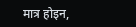मात्र होइन,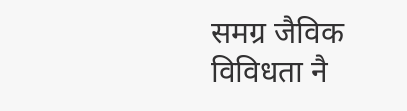समग्र जैविक विविधता नै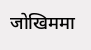जोखिममा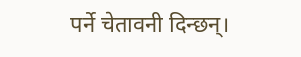पर्ने चेतावनी दिन्छन्।